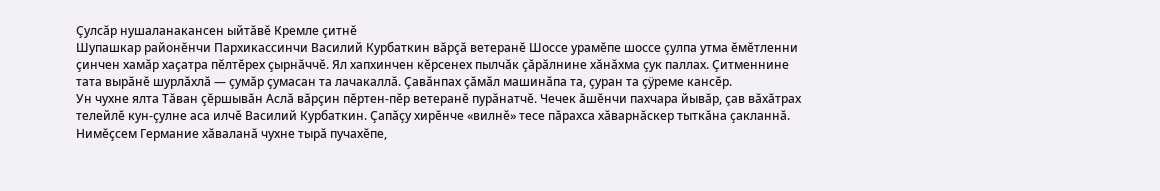Çулсăр нушаланакансен ыйтăвĕ Кремле çитнĕ
Шупашкар районĕнчи Пархикассинчи Василий Курбаткин вăрçă ветеранĕ Шоссе урамĕпе шоссе çулпа утма ĕмĕтленни çинчен хамăр хаçатра пĕлтĕрех çырнăччĕ. Ял хапхинчен кĕрсенех пылчăк çăрăлнине хăнăхма çук паллах. Çитменнине тата вырăнĕ шурлăхлă — çумăр çумасан та лачакаллă. Çавăнпах çăмăл машинăпа та, çуран та çÿреме кансĕр.
Ун чухне ялта Тăван çĕршывăн Аслă вăрçин пĕртен-пĕр ветеранĕ пурăнатчĕ. Чечек ăшĕнчи пахчара йывăр, çав вăхăтрах телейлĕ кун-çулне аса илчĕ Василий Курбаткин. Çапăçу хирĕнче «вилнĕ» тесе пăрахса хăварнăскер тыткăна çакланнă. Нимĕçсем Германие хăваланă чухне тырă пучахĕпе,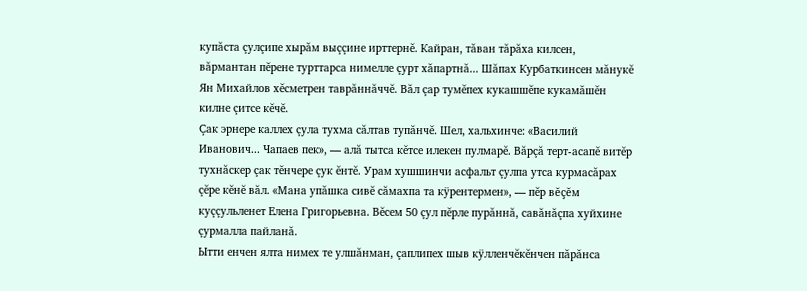купăста çулçипе хырăм выççине ирттернĕ. Кайран, тăван тăрăха килсен, вăрмантан пĕрене турттарса нимелле çурт хăпартнă... Шăпах Курбаткинсен мăнукĕ Ян Михайлов хĕсметрен таврăннăччĕ. Вăл çар тумĕпех кукашшĕпе кукамăшĕн килне çитсе кĕчĕ.
Çак эрнере каллех çула тухма сăлтав тупăнчĕ. Шел, хальхинче: «Василий Иванович... Чапаев пек», — алă тытса кĕтсе илекен пулмарĕ. Вăрçă терт-асапĕ витĕр тухнăскер çак тĕнчере çук ĕнтĕ. Урам хушшинчи асфальт çулпа утса курмасăрах çĕре кĕнĕ вăл. «Мана упăшка сивĕ сăмахпа та кÿрентермен», — пĕр вĕçĕм куççульленет Елена Григорьевна. Вĕсем 50 çул пĕрле пурăннă, савăнăçпа хуйхине çурмалла пайланă.
Ытти енчен ялта нимех те улшăнман, çаплипех шыв кÿлленчĕкĕнчен пăрăнса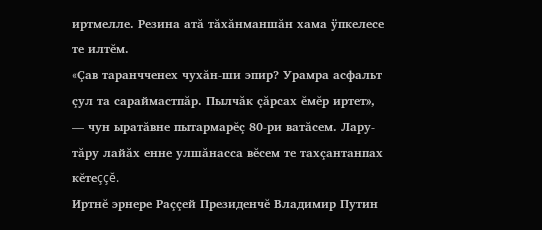иртмелле. Резина атă тăхăнманшăн хама ÿпкелесе те илтĕм.
«Çав таранчченех чухăн-ши эпир? Урамра асфальт çул та сараймастпăр. Пылчăк çăрсах ĕмĕр иртет», — чун ыратăвне пытармарĕç 80-ри ватăсем. Лару-тăру лайăх енне улшăнасса вĕсем те тахçантанпах кĕтеççĕ.
Иртнĕ эрнере Раççей Президенчĕ Владимир Путин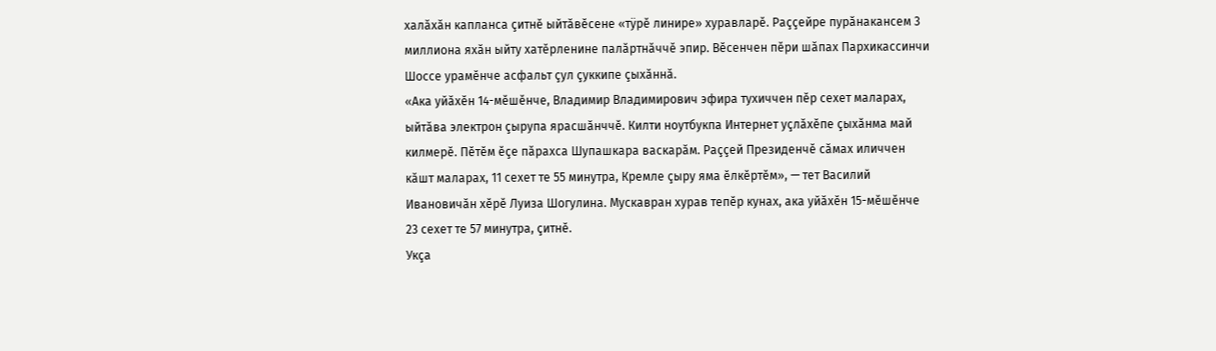халăхăн капланса çитнĕ ыйтăвĕсене «тÿрĕ линире» хуравларĕ. Раççейре пурăнакансем 3 миллиона яхăн ыйту хатĕрленине палăртнăччĕ эпир. Вĕсенчен пĕри шăпах Пархикассинчи Шоссе урамĕнче асфальт çул çуккипе çыхăннă.
«Ака уйăхĕн 14-мĕшĕнче, Владимир Владимирович эфира тухиччен пĕр сехет маларах, ыйтăва электрон çырупа ярасшăнччĕ. Килти ноутбукпа Интернет уçлăхĕпе çыхăнма май килмерĕ. Пĕтĕм ĕçе пăрахса Шупашкара васкарăм. Раççей Президенчĕ сăмах иличчен кăшт маларах, 11 сехет те 55 минутра, Кремле çыру яма ĕлкĕртĕм», — тет Василий Ивановичăн хĕрĕ Луиза Шогулина. Мускавран хурав тепĕр кунах, ака уйăхĕн 15-мĕшĕнче 23 сехет те 57 минутра, çитнĕ.
Укçа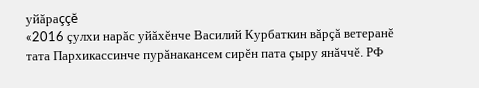уйăраççĕ
«2016 çулхи нарăс уйăхĕнче Василий Курбаткин вăрçă ветеранĕ тата Пархикассинче пурăнакансем сирĕн пата çыру янăччĕ. РФ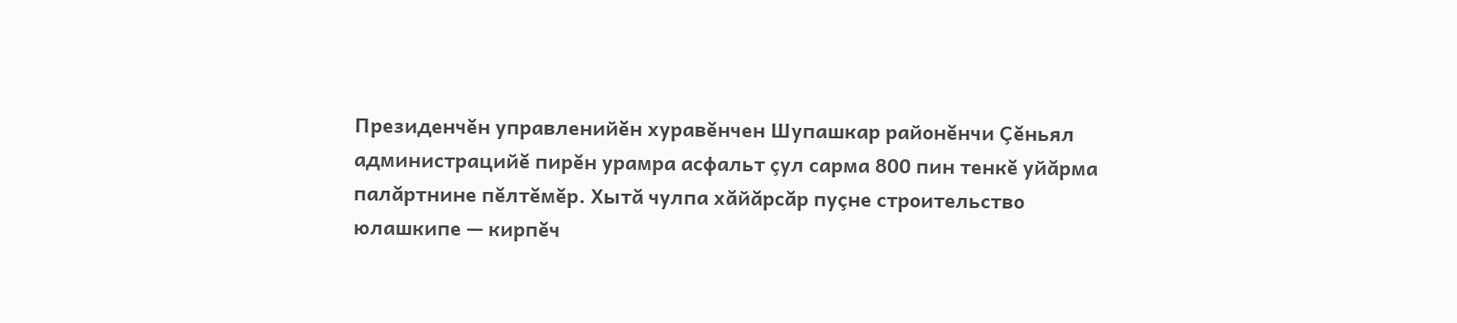Президенчĕн управленийĕн хуравĕнчен Шупашкар районĕнчи Çĕньял администрацийĕ пирĕн урамра асфальт çул сарма 800 пин тенкĕ уйăрма палăртнине пĕлтĕмĕр. Хытă чулпа хăйăрсăр пуçне строительство юлашкипе — кирпĕч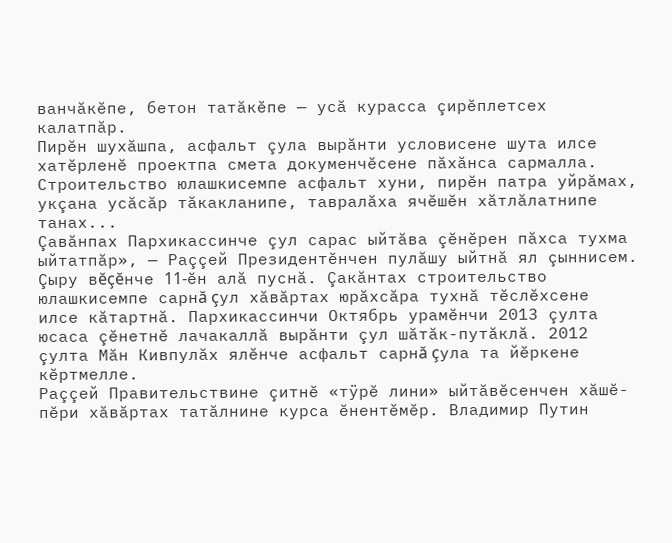ванчăкĕпе, бетон татăкĕпе — усă курасса çирĕплетсех калатпăр.
Пирĕн шухăшпа, асфальт çула вырăнти условисене шута илсе хатĕрленĕ проектпа смета докуменчĕсене пăхăнса сармалла. Строительство юлашкисемпе асфальт хуни, пирĕн патра уйрăмах, укçана усăсăр тăкакланипе, тавралăха ячĕшĕн хăтлăлатнипе танах...
Çавăнпах Пархикассинче çул сарас ыйтăва çĕнĕрен пăхса тухма ыйтатпăр», — Раççей Президентĕнчен пулăшу ыйтнă ял çыннисем. Çыру вĕçĕнче 11-ĕн алă пуснă. Çакăнтах строительство юлашкисемпе сарнă çул хăвăртах юрăхсăра тухнă тĕслĕхсене илсе кăтартнă. Пархикассинчи Октябрь урамĕнчи 2013 çулта юсаса çĕнетнĕ лачакаллă вырăнти çул шăтăк-путăклă. 2012 çулта Мăн Кивпулăх ялĕнче асфальт сарнă çула та йĕркене кĕртмелле.
Раççей Правительствине çитнĕ «тÿрĕ лини» ыйтăвĕсенчен хăшĕ-пĕри хăвăртах татăлнине курса ĕнентĕмĕр. Владимир Путин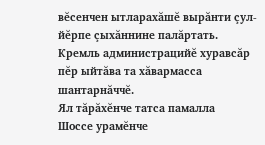вĕсенчен ытларахăшĕ вырăнти çул-йĕрпе çыхăннине палăртать. Кремль администрацийĕ хуравсăр пĕр ыйтăва та хăвармасса шантарнăччĕ.
Ял тăрăхĕнче татса памалла
Шоссе урамĕнче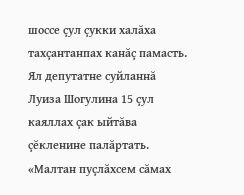шоссе çул çукки халăха тахçантанпах канăç памасть. Ял депутатне суйланнă Луиза Шогулина 15 çул каяллах çак ыйтăва çĕкленине палăртать. «Малтан пуçлăхсем сăмах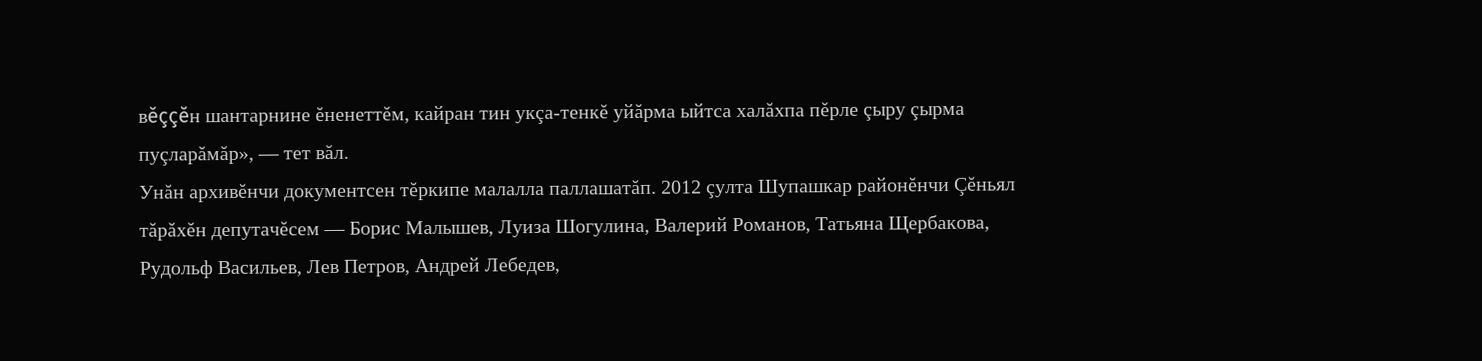вĕççĕн шантарнине ĕненеттĕм, кайран тин укçа-тенкĕ уйăрма ыйтса халăхпа пĕрле çыру çырма пуçларăмăр», — тет вăл.
Унăн архивĕнчи документсен тĕркипе малалла паллашатăп. 2012 çулта Шупашкар районĕнчи Çĕньял тăрăхĕн депутачĕсем — Борис Малышев, Луиза Шогулина, Валерий Романов, Татьяна Щербакова, Рудольф Васильев, Лев Петров, Андрей Лебедев,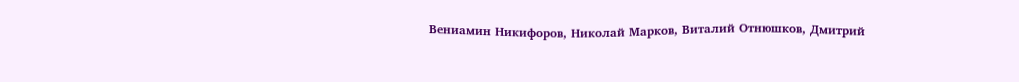Вениамин Никифоров, Николай Марков, Виталий Отнюшков, Дмитрий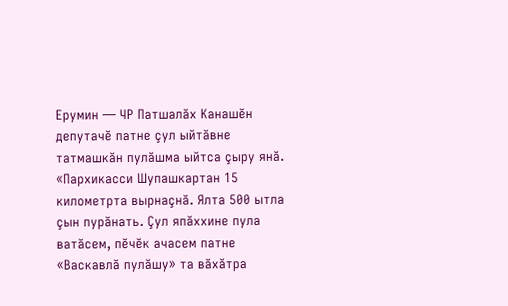Ерумин — ЧР Патшалăх Канашĕн депутачĕ патне çул ыйтăвне татмашкăн пулăшма ыйтса çыру янă. «Пархикасси Шупашкартан 15 километрта вырнаçнă. Ялта 500 ытла çын пурăнать. Çул япăххине пула ватăсем, пĕчĕк ачасем патне «Васкавлă пулăшу» та вăхăтра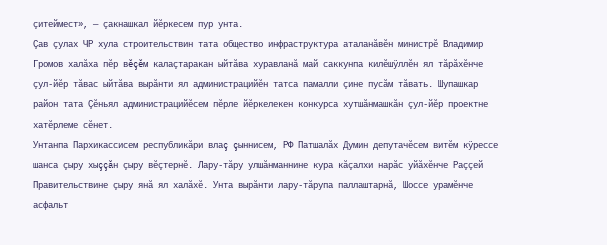çитеймест», — çакнашкал йĕркесем пур унта.
Çав çулах ЧР хула строительствин тата общество инфраструктура аталанăвĕн министрĕ Владимир Громов халăха пĕр вĕçĕм калаçтаракан ыйтăва хуравланă май саккунпа килĕшÿллĕн ял тăрăхĕнче çул-йĕр тăвас ыйтăва вырăнти ял администрацийĕн татса памалли çине пусăм тăвать. Шупашкар район тата Çĕньял администрацийĕсем пĕрле йĕркелекен конкурса хутшăнмашкăн çул-йĕр проектне хатĕрлеме сĕнет.
Унтанпа Пархикассисем республикăри влаç çыннисем, РФ Патшалăх Думин депутачĕсем витĕм кÿрессе шанса çыру хыççăн çыру вĕçтернĕ. Лару-тăру улшăнманнине кура кăçалхи нарăс уйăхĕнче Раççей Правительствине çыру янă ял халăхĕ. Унта вырăнти лару-тăрупа паллаштарнă, Шоссе урамĕнче асфальт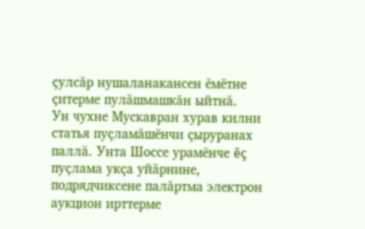çулсăр нушаланакансен ĕмĕтне çитерме пулăшмашкăн ыйтнă.
Ун чухне Мускавран хурав килни статья пуçламăшĕнчи çыруранах паллă. Унта Шоссе урамĕнче ĕç пуçлама укçа уйăрнине, подрядчиксене палăртма электрон аукцион ирттерме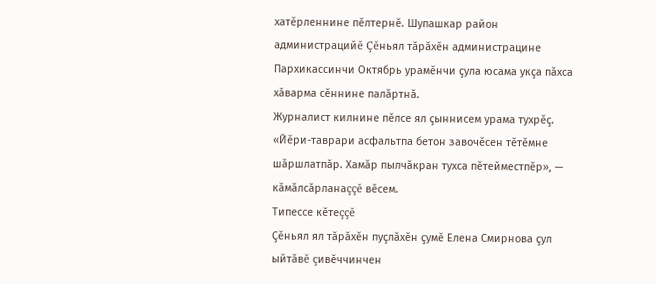хатĕрленнине пĕлтернĕ. Шупашкар район администрацийĕ Çĕньял тăрăхĕн администрацине Пархикассинчи Октябрь урамĕнчи çула юсама укçа пăхса хăварма сĕннине палăртнă.
Журналист килнине пĕлсе ял çыннисем урама тухрĕç. «Йĕри-таврари асфальтпа бетон завочĕсен тĕтĕмне шăршлатпăр. Хамăр пылчăкран тухса пĕтейместпĕр», — кăмăлсăрланаççĕ вĕсем.
Типессе кĕтеççĕ
Çĕньял ял тăрăхĕн пуçлăхĕн çумĕ Елена Смирнова çул ыйтăвĕ çивĕччинчен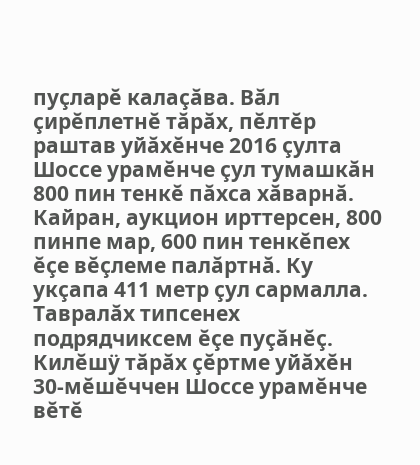пуçларĕ калаçăва. Вăл çирĕплетнĕ тăрăх, пĕлтĕр раштав уйăхĕнче 2016 çулта Шоссе урамĕнче çул тумашкăн 800 пин тенкĕ пăхса хăварнă. Кайран, аукцион ирттерсен, 800 пинпе мар, 600 пин тенкĕпех ĕçе вĕçлеме палăртнă. Ку укçапа 411 метр çул сармалла. Тавралăх типсенех подрядчиксем ĕçе пуçăнĕç. Килĕшÿ тăрăх çĕртме уйăхĕн 30-мĕшĕччен Шоссе урамĕнче вĕтĕ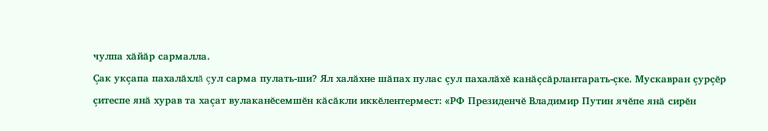чулпа хăйăр сармалла.
Çак укçапа пахалăхлă çул сарма пулать-ши? Ял халăхне шăпах пулас çул пахалăхĕ канăçсăрлантарать-çке. Мускавран çурçĕр çитеспе янă хурав та хаçат вулаканĕсемшĕн кăсăкли иккĕлентермест: «РФ Президенчĕ Владимир Путин ячĕпе янă сирĕн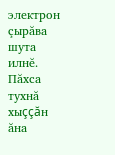электрон çырăва шута илнĕ. Пăхса тухнă хыççăн ăна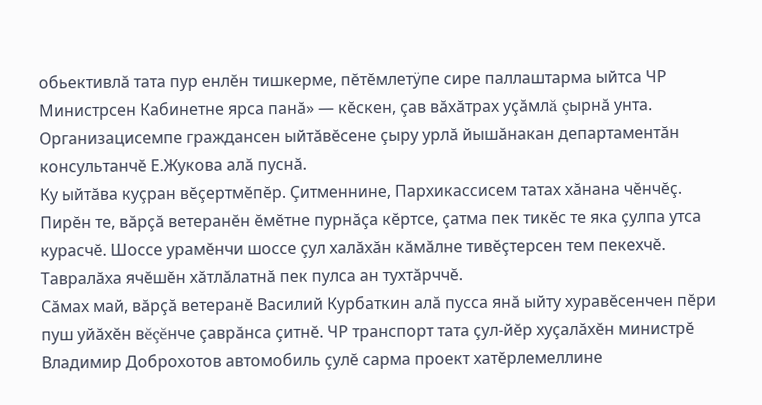обьективлă тата пур енлĕн тишкерме, пĕтĕмлетÿпе сире паллаштарма ыйтса ЧР Министрсен Кабинетне ярса панă» — кĕскен, çав вăхăтрах уçăмлă çырнă унта. Организацисемпе граждансен ыйтăвĕсене çыру урлă йышăнакан департаментăн консультанчĕ Е.Жукова алă пуснă.
Ку ыйтăва куçран вĕçертмĕпĕр. Çитменнине, Пархикассисем татах хăнана чĕнчĕç. Пирĕн те, вăрçă ветеранĕн ĕмĕтне пурнăçа кĕртсе, çатма пек тикĕс те яка çулпа утса курасчĕ. Шоссе урамĕнчи шоссе çул халăхăн кăмăлне тивĕçтерсен тем пекехчĕ. Тавралăха ячĕшĕн хăтлăлатнă пек пулса ан тухтăрччĕ.
Сăмах май, вăрçă ветеранĕ Василий Курбаткин алă пусса янă ыйту хуравĕсенчен пĕри пуш уйăхĕн вĕçĕнче çаврăнса çитнĕ. ЧР транспорт тата çул-йĕр хуçалăхĕн министрĕ Владимир Доброхотов автомобиль çулĕ сарма проект хатĕрлемеллине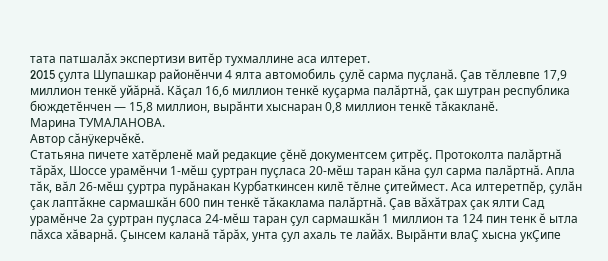тата патшалăх экспертизи витĕр тухмаллине аса илтерет.
2015 çулта Шупашкар районĕнчи 4 ялта автомобиль çулĕ сарма пуçланă. Çав тĕллевпе 17,9 миллион тенкĕ уйăрнă. Кăçал 16,6 миллион тенкĕ куçарма палăртнă, çак шутран республика бюждетĕнчен — 15,8 миллион, вырăнти хыснаран 0,8 миллион тенкĕ тăкакланĕ.
Марина ТУМАЛАНОВА.
Автор сăнÿкерчĕкĕ.
Статьяна пичете хатĕрленĕ май редакцие çĕнĕ документсем çитрĕç. Протоколта палăртнă тăрăх, Шоссе урамĕнчи 1-мĕш çуртран пуçласа 20-мĕш таран кăна çул сарма палăртнă. Апла тăк, вăл 26-мĕш çуртра пурăнакан Курбаткинсен килĕ тĕлне çитеймест. Аса илтеретпĕр, çулăн çак лаптăкне сармашкăн 600 пин тенкĕ тăкаклама палăртнă. Çав вăхăтрах çак ялти Сад урамĕнче 2а çуртран пуçласа 24-мĕш таран çул сармашкăн 1 миллион та 124 пин тенк ĕ ытла пăхса хăварнă. Çынсем каланă тăрăх, унта çул ахаль те лайăх. Вырăнти влаÇ хысна укÇипе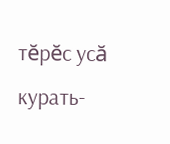тĕрĕс усă курать-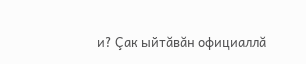и? Çак ыйтăвăн официаллă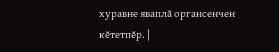хуравне яваплă органсенчен кĕтетпĕр. |